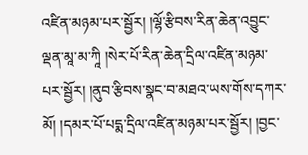འཛིན་མཉམ་པར་སྦྱོར། །ལྷོ་རྩིབས་རིན་ཆེན་འབྱུང་ལྡན་མཱ་མ་ཀཱི །སེར་པོ་རིན་ཆེན་དྲིལ་འཛིན་མཉམ་པར་སྦྱོར། །ནུབ་རྩིབས་སྣང་བ་མཐའ་ཡས་གོས་དཀར་མོ། །དམར་པོ་པདྨ་དྲིལ་འཛིན་མཉམ་པར་སྦྱོར། །བྱང་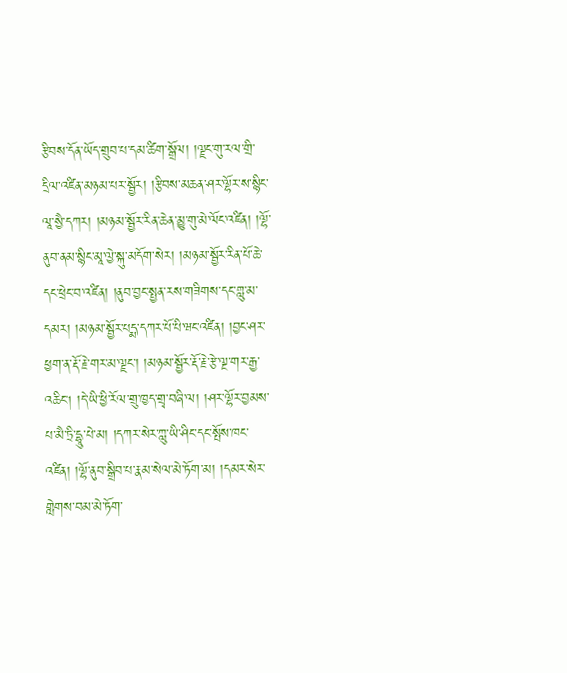རྩིབས་དོན་ཡོད་གྲུབ་པ་དམ་ཚིག་སྒྲོལ། །ལྗང་གུ་རལ་གྲི་དྲིལ་འཛིན་མཉམ་པར་སྦྱོར། །རྩིབས་མཆན་ཤར་ལྷོར་ས་སྙིང་ལཱ་སྱཻ་དཀར། །མཉམ་སྦྱོར་རིན་ཆེན་མྱུ་གུ་མེ་ལོང་འཛིན། །ལྷོ་ནུབ་ནམ་སྙིང་མཱ་ལྱེ་སྐུ་མདོག་སེར། །མཉམ་སྦྱོར་རིན་པོ་ཆེ་དང་ཕྲེང་བ་འཛིན། །ནུབ་བྱང་སྤྱན་རས་གཟིགས་དང་གླུ་མ་དམར། །མཉམ་སྦྱོར་པདྨ་དཀར་པོ་པི་ཝང་འཛིན། །བྱང་ཤར་ཕྱག་ན་རྡོ་རྗེ་གར་མ་ལྗང་། །མཉམ་སྦྱོར་རྡོ་རྗེ་རྩེ་ལྔ་གར་རྒྱ་འཆིང། །དེ་ཡི་ཕྱི་རོལ་གྲུ་ཁྱད་གྲྭ་བཞི་ལ། །ཤར་ལྷོར་བྱམས་པ་མཻ་ཏྲི་དྷཱུ་པེ་མ། །དཀར་སེར་ཀླུ་ཡི་ཤིང་དང་སྤོས་ཁང་འཛིན། །ལྷོ་ནུབ་སྒྲིབ་པ་རྣམ་སེལ་མེ་ཏོག་མ། །དམར་སེར་གླེགས་བམ་མེ་ཏོག་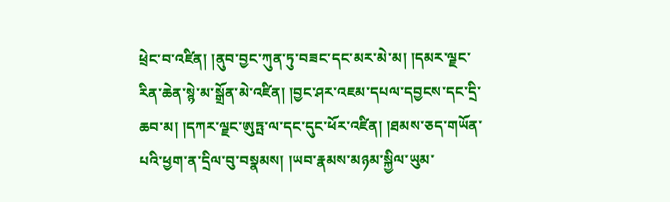ཕྲེང་བ་འཛིན། །ནུབ་བྱང་ཀུན་ཏུ་བཟང་དང་མར་མེ་མ། །དམར་ལྗང་རིན་ཆེན་སྙེ་མ་སྒྲོན་མེ་འཛིན། །བྱང་ཤར་འཇམ་དཔལ་དབྱངས་དང་དྲི་ཆབ་མ། །དཀར་ལྗང་ཨུཏྤ་ལ་དང་དུང་ཕོར་འཛིན། །ཐམས་ཅད་གཡོན་པའི་ཕྱག་ན་དྲིལ་བུ་བསྣམས། །ཡབ་རྣམས་མཉམ་སྐྱིལ་ཡུམ་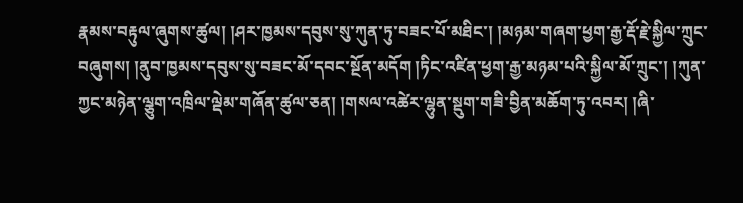རྣམས་བརྟུལ་ཞུགས་ཚུལ། །ཤར་ཁྱམས་དབུས་སུ་ཀུན་ཏུ་བཟང་པོ་མཐིང་། །མཉམ་གཞག་ཕྱག་རྒྱ་རྡོ་རྗེ་སྐྱིལ་ཀྲུང་བཞུགས། །ནུབ་ཁྱམས་དབུས་སུ་བཟང་མོ་དབང་སྔོན་མདོག །ཏིང་འཛིན་ཕྱག་རྒྱ་མཉམ་པའི་སྐྱིལ་མོ་ཀྲུང་། །ཀུན་ཀྱང་མཉེན་ལྕུག་འཁྲིལ་ལྡེམ་གཞོན་ཚུལ་ཅན། །གསལ་འཚེར་ལྷུན་སྡུག་གཟི་བྱིན་མཆོག་ཏུ་འབར། །ཞི་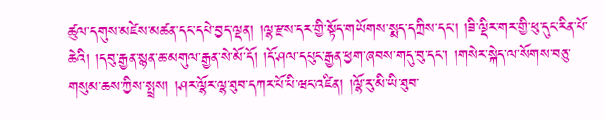ཚུལ་དགུས་མཛེས་མཚན་དང་དཔེ་བྱད་ལྡན། །ལྷ་རྫས་དར་གྱི་སྟོད་གཡོགས་སྨད་དཀྲིས་དང་། །ཟི་ལྡིར་གར་གྱི་ཕུ་དུང་རིན་པོ་ཆེའི། །དབུ་རྒྱན་སྙན་ཆ་མགུལ་རྒྱན་སེ་མོ་དོ། །དོ་ཤལ་དཔུང་རྒྱན་ཕྱག་ཞབས་གདུ་བུ་དང་། །གསེར་སྐེད་ལ་སོགས་བཅུ་གསུམ་ཆས་ཀྱིས་སྤྲས། །ཤར་ལྷོར་ལྷ་ཐུབ་དཀར་པོ་པི་ཝང་འཛིན། །ལྷོ་རུ་མི་ཡི་ཐུབ་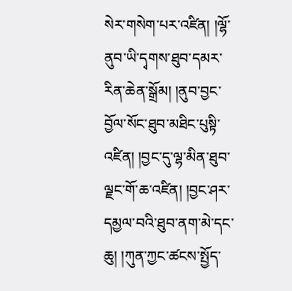སེར་གསེག་པར་འཛིན། །ལྷོ་ནུབ་ཡི་དྭགས་ཐུབ་དམར་རིན་ཆེན་སྒྲོམ། །ནུབ་བྱང་བྱོལ་སོང་ཐུབ་མཐིང་པུསྟི་འཛིན། །བྱང་དུ་ལྷ་མིན་ཐུབ་ལྗང་གོ་ཆ་འཛིན། །བྱང་ཤར་དམྱལ་བའི་ཐུབ་ནག་མེ་དང་ཆུ། །ཀུན་ཀྱང་ཚངས་སྤྱོད་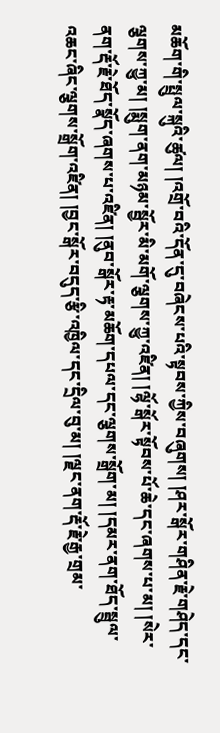མཆོག་གི་སྤྲུལ་སྐུའི་ཚུལ། །འགྲོ་བའི་དོན་དུ་བཞེངས་པའི་སྟབས་ཀྱིས་བཞུགས། །ཤར་སྒོར་གཤིན་རྗེ་གཤེད་དང་ལྕགས་ཀྱུ་མ། །སྨུག་ནག་མཉམ་སྦྱོར་མི་མགོ་ལྕགས་ཀྱུ་འཛིན། །ལྷོ་སྒོར་སྟོབས་པོ་ཆེ་དང་ཞགས་པ་མ། །སེར་ནག་རྡོ་རྗེ་ཐོད་སྣོད་ཞགས་པ་འཛིན། །ནུབ་སྒོར་རྟ་མཆོག་དཔལ་དང་ལྕགས་སྒྲོག་མ། །དམར་ནག་ཐོད་སྦྲུལ་འཆང་ཞིང་ལྕགས་སྒྲོག་འཛིན། །བྱང་སྒོར་བདུད་རྩི་འཁྱིལ་དང་དྲིལ་བུ་མ། །ལྗང་ནག་རྡོ་རྗེ་རྒྱ་གྲམ་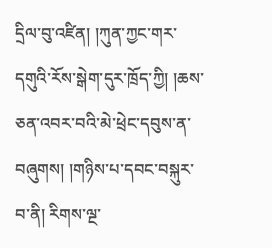དྲིལ་བུ་འཛིན། །ཀུན་ཀྱང་གར་དགུའི་རོས་སྒེག་དུར་ཁྲོད་ཀྱི། །ཆས་ཅན་འབར་བའི་མེ་ཕྲེང་དབུས་ན་བཞུགས། །གཉིས་པ་དབང་བསྐུར་བ་ནི། རིགས་ལྔ་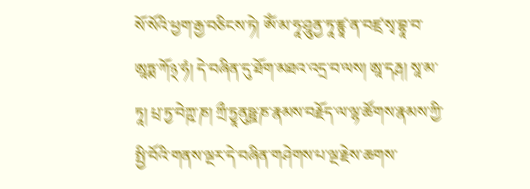སོ་སོའི་ཕྱག་རྒྱ་བཅིངས་ཏེ། ཨོཾ་མ་ཧཱ་ཤཱུནྱ་ཏཱ་ཛྙཱ་ན་བཛྲ་སྭ་བྷཱ་བ་ཨཱཏྨ་ཀོ྅་ཧཾ། དེ་བཞིན་དུ་ཐོག་མཐའ་འདྲ་བ་ལས། ཨཱ་དརྴ། སཱ་མ་ཏཱ། པྲ་ཏྱ་བེཀྵ་ཎ། ཀྲྀ་ཏྱཱནུཥྛ་ཎ་རྣམས་བརྗོད་ལ་ལྷ་ཚོགས་རྣམས་ཀྱི་སྤྱི་བོའི་གནས་ལྔར་དེ་བཞིན་གཤེགས་པ་ལྔ་རྗེས་ཆགས་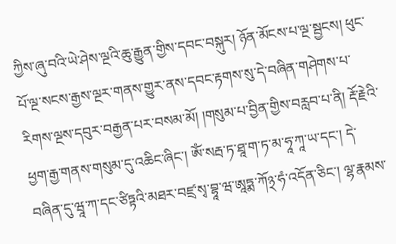ཀྱིས་ཞུ་བའི་ཡེ་ཤེས་ལྔའི་ཆུ་རྒྱུན་གྱིས་དབང་བསྐུར། ཉོན་མོངས་པ་ལྔ་སྦྱངས། ཕུང་པོ་ལྔ་སངས་རྒྱས་ལྔར་གནས་གྱུར་ནས་དབང་རྟགས་སུ་དེ་བཞིན་གཤེགས་པ་རིགས་ལྔས་དབུར་བརྒྱན་པར་བསམ་མོ། །གསུམ་པ་བྱིན་གྱིས་བརླབ་པ་ནི། རྡོ་རྗེའི་ཕྱག་རྒྱ་གནས་གསུམ་དུ་འཆིང་ཞིང་། ཨོཾ་སརྦ་ཏ་ཐཱ་ག་ཏ་མ་ཧཱ་ཀཱ་ཡ་དང་། དེ་བཞིན་དུ་ཝཱ་ཀ་དང་ཙིཏྟའི་མཐར་བཛྲ་སྭ་བྷཱ་ཝ་ཨཱཏྨ་ཀོ྅་ཧཾ་འདོན་ཅིང་། ལྷ་རྣམས་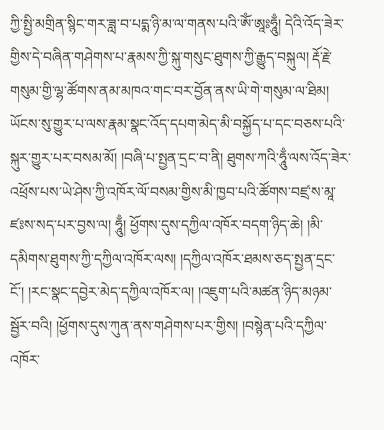ཀྱི་སྤྱི་མགྲིན་སྙིང་གར་ཟླ་བ་པདྨ་ཉི་མ་ལ་གནས་པའི་ཨོཾ་ཨཱཿཧཱུྃ། དེའི་འོད་ཟེར་གྱིས་དེ་བཞིན་གཤེགས་པ་རྣམས་ཀྱི་སྐུ་གསུང་ཐུགས་ཀྱི་རྒྱུད་བསྐུལ། རྡོ་རྗེ་གསུམ་གྱི་ལྷ་ཚོགས་ནམ་མཁའ་གང་བར་བྱོན་ནས་ཡི་གེ་གསུམ་ལ་ཐིམ། ཡོངས་སུ་གྱུར་པ་ལས་རྣམ་སྣང་འོད་དཔག་མེད་མི་བསྐྱོད་པ་དང་བཅས་པའི་སྐུར་གྱུར་པར་བསམ་མོ། །བཞི་པ་སྤྱན་དྲང་བ་ནི། ཐུགས་ཀའི་ཧཱུྃ་ལས་འོད་ཟེར་འཕྲོས་པས་ཡེ་ཤེས་ཀྱི་འཁོར་ལོ་བསམ་གྱིས་མི་ཁྱབ་པའི་ཚོགས་བཛྲ་ས་མཱ་ཛཿས་སད་པར་བྱས་ལ། ཧཱུྃ། ཕྱོགས་དུས་དཀྱིལ་འཁོར་བདག་ཉིད་ཆེ། །མི་དམིགས་ཐུགས་ཀྱི་དཀྱིལ་འཁོར་ལས། །དཀྱིལ་འཁོར་ཐམས་ཅད་སྤྱན་དྲང་ངོ་། །རང་སྣང་དབྱེར་མེད་དཀྱིལ་འཁོར་ལ། །འཇུག་པའི་མཚན་ཉིད་མཉམ་སྦྱོར་བའི། །ཕྱོགས་དུས་ཀུན་ནས་གཤེགས་པར་གྱིས། །བསྙེན་པའི་དཀྱིལ་འཁོར་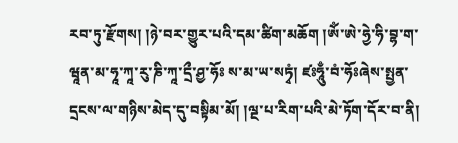རབ་ཏུ་རྫོགས། །ཉེ་བར་གྱུར་པའི་དམ་ཚིག་མཆོག །ཨོཾ་ཨེ་ཧྱེ་ཧི་བྷ་ག་ཝཱན་མ་ཧཱ་ཀཱ་རུ་ཎི་ཀཱ་དྲྀ་ཤྱ་ཧོཿ ས་མ་ཡ་སཏྭཾ། ཛཿཧཱུྃ་བཾ་ཧོཿཞེས་སྤྱན་དྲངས་ལ་གཉིས་མེད་དུ་བསྟིམ་མོ། །ལྔ་པ་རིག་པའི་མེ་ཏོག་དོར་བ་ནི།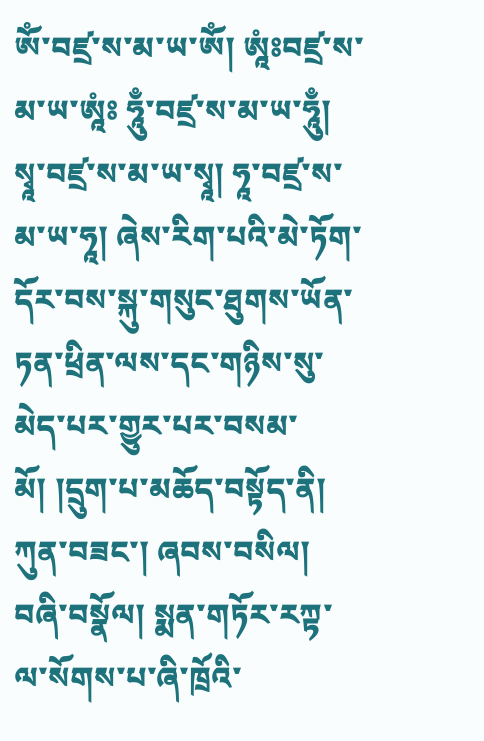ཨོཾ་བཛྲ་ས་མ་ཡ་ཨོཾ། ཨཱཾཿབཛྲ་ས་མ་ཡ་ཨཱཾཿ ཧཱུྃ་བཛྲ་ས་མ་ཡ་ཧཱུྃ། སྭཱ་བཛྲ་ས་མ་ཡ་སྭཱ། ཧཱ་བཛྲ་ས་མ་ཡ་ཧཱ། ཞེས་རིག་པའི་མེ་ཏོག་དོར་བས་སྐུ་གསུང་ཐུགས་ཡོན་ཏན་ཕྲིན་ལས་དང་གཉིས་སུ་མེད་པར་གྱུར་པར་བསམ་མོ། །དྲུག་པ་མཆོད་བསྟོད་ནི། ཀུན་བཟང་། ཞབས་བསིལ། བཞི་བསྣོལ། སྨན་གཏོར་རཀྟ་ལ་སོགས་པ་ཞི་ཁྲོའི་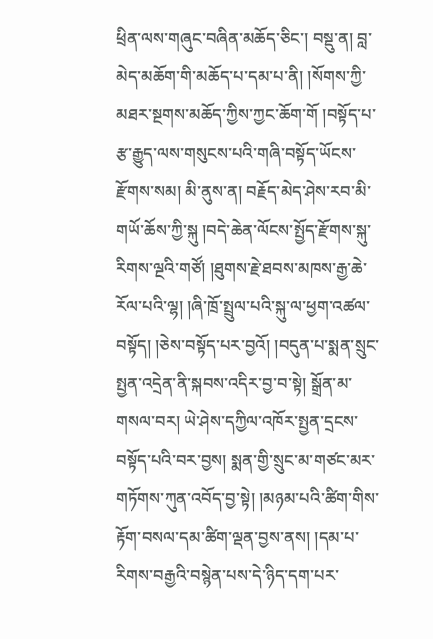ཕྲིན་ལས་གཞུང་བཞིན་མཆོད་ཅིང་། བསྡུ་ན། བླ་མེད་མཆོག་གི་མཆོད་པ་དམ་པ་ནི། །སོགས་ཀྱི་མཐར་སྔགས་མཆོད་ཀྱིས་ཀྱང་ཆོག་གོ །བསྟོད་པ་རྩ་རྒྱུད་ལས་གསུངས་པའི་གཞི་བསྟོད་ཡོངས་རྫོགས་སམ། མི་ནུས་ན། བརྗོད་མེད་ཤེས་རབ་མི་གཡོ་ཆོས་ཀྱི་སྐུ །བདེ་ཆེན་ལོངས་སྤྱོད་རྫོགས་སྐུ་རིགས་ལྔའི་གཙོ། །ཐུགས་རྗེ་ཐབས་མཁས་རྒྱ་ཆེ་རོལ་པའི་ལྷ། །ཞི་ཁྲོ་སྤྲུལ་པའི་སྐུ་ལ་ཕྱག་འཚལ་བསྟོད། །ཅེས་བསྟོད་པར་བྱའོ། །བདུན་པ་སྨན་སྲུང་སྤྱན་འདྲེན་ནི་སྐབས་འདིར་བྱ་བ་སྟེ། སྒྲོན་མ་གསལ་བར། ཡེ་ཤེས་དཀྱིལ་འཁོར་སྤྱན་དྲངས་བསྟོད་པའི་བར་བྱས། སྨན་གྱི་སྲུང་མ་གཙང་མར་གཏོགས་ཀུན་འབོད་བྱ་སྟེ། །མཉམ་པའི་ཚིག་གིས་རྟོག་བསལ་དམ་ཚིག་ལྡན་བྱས་ནས། །དམ་པ་རིགས་བརྒྱའི་བསྙེན་པས་དེ་ཉིད་དག་པར་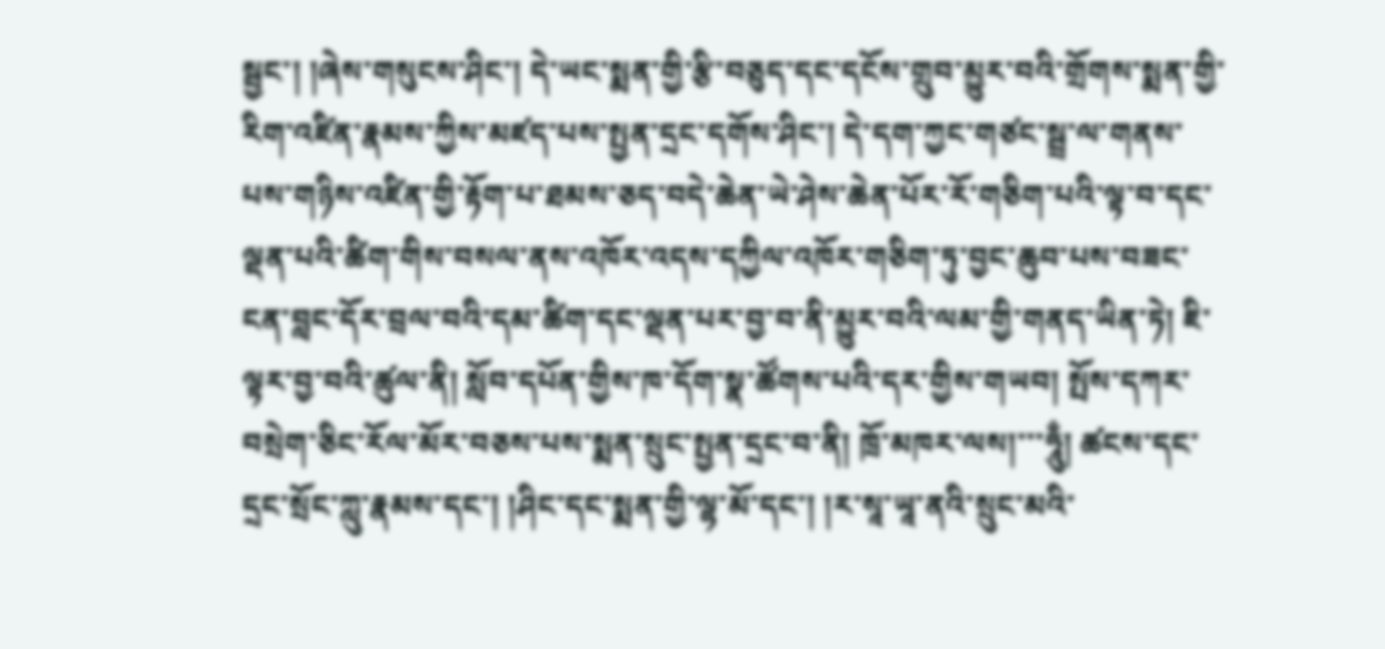སྦྱང་། །ཞེས་གསུངས་ཤིང་། དེ་ཡང་སྨན་གྱི་རྩི་བཅུད་དང་དངོས་གྲུབ་མྱུར་བའི་གྲོགས་སྨན་གྱི་རིག་འཛིན་རྣམས་ཀྱིས་མཛད་པས་སྤྱན་དྲང་དགོས་ཤིང་། དེ་དག་ཀྱང་གཙང་སྦྲ་ལ་གནས་པས་གཉིས་འཛིན་གྱི་རྟོག་པ་ཐམས་ཅད་བདེ་ཆེན་ཡེ་ཤེས་ཆེན་པོར་རོ་གཅིག་པའི་ལྟ་བ་དང་ལྡན་པའི་ཚིག་གིས་བསལ་ནས་འཁོར་འདས་དཀྱིལ་འཁོར་གཅིག་ཏུ་བྱང་ཆུབ་པས་བཟང་ངན་བླང་དོར་བྲལ་བའི་དམ་ཚིག་དང་ལྡན་པར་བྱ་བ་ནི་མྱུར་བའི་ལམ་གྱི་གནད་ཡིན་ཏེ། ཇི་ལྟར་བྱ་བའི་ཚུལ་ནི། སློབ་དཔོན་གྱིས་ཁ་དོག་སྣ་ཚོགས་པའི་དར་གྱིས་གཡབ། སྤོས་དཀར་བསྲེག་ཅིང་རོལ་མོར་བཅས་པས་སྨན་སྲུང་སྤྱན་དྲང་བ་ནི། ཁྲོ་མཁར་ལས།་་་ཧཱུྃ། ཚངས་དང་དྲང་སྲོང་ཀླུ་རྣམས་དང་། །ཤིང་དང་སྨན་གྱི་ལྷ་མོ་དང་། །ར་སཱ་ཡཱ་ནའི་སྲུང་མའི་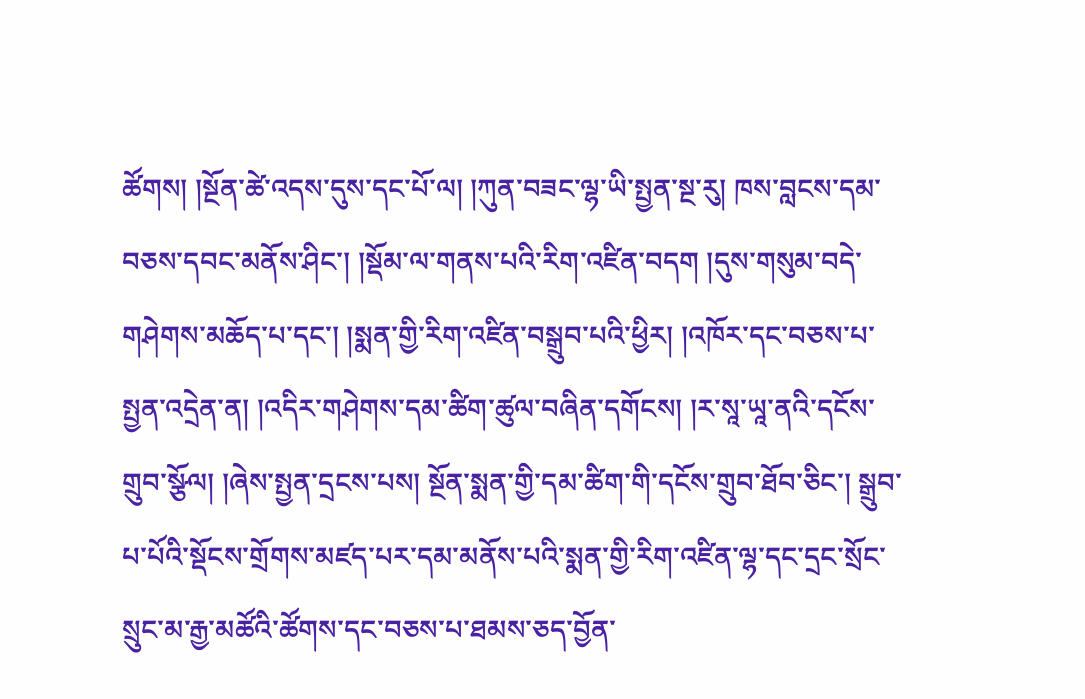ཚོགས། །སྔོན་ཚེ་འདས་དུས་དང་པོ་ལ། །ཀུན་བཟང་ལྷ་ཡི་སྤྱན་སྔ་རུ། ཁས་བླངས་དམ་བཅས་དབང་མནོས་ཤིང་། །སྡོམ་ལ་གནས་པའི་རིག་འཛིན་བདག །དུས་གསུམ་བདེ་གཤེགས་མཆོད་པ་དང་། །སྨན་གྱི་རིག་འཛིན་བསྒྲུབ་པའི་ཕྱིར། །འཁོར་དང་བཅས་པ་སྤྱན་འདྲེན་ན། །འདིར་གཤེགས་དམ་ཚིག་ཚུལ་བཞིན་དགོངས། །ར་སཱ་ཡཱ་ནའི་དངོས་གྲུབ་སྩོལ། །ཞེས་སྤྱན་དྲངས་པས། སྔོན་སྨན་གྱི་དམ་ཚིག་གི་དངོས་གྲུབ་ཐོབ་ཅིང་། སྒྲུབ་པ་པོའི་སྡོངས་གྲོགས་མཛད་པར་དམ་མནོས་པའི་སྨན་གྱི་རིག་འཛིན་ལྷ་དང་དྲང་སྲོང་སྲུང་མ་རྒྱ་མཚོའི་ཚོགས་དང་བཅས་པ་ཐམས་ཅད་བྱོན་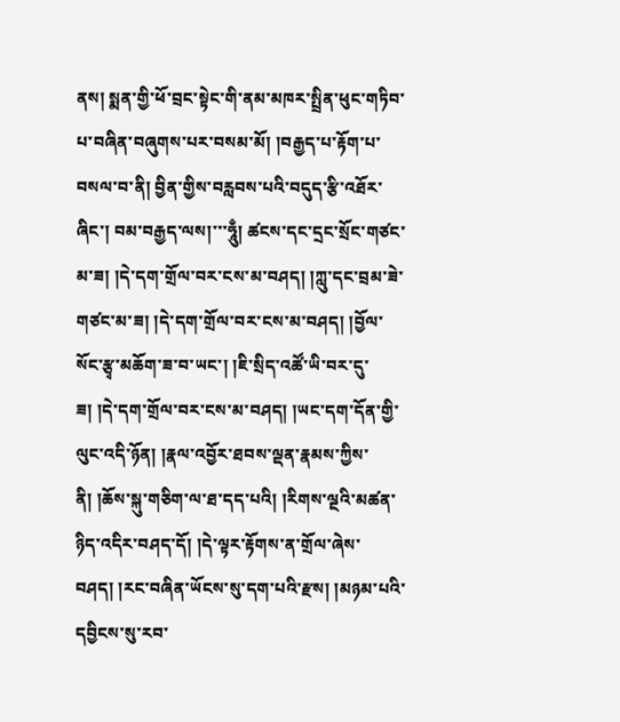ནས། སྨན་གྱི་ཕོ་བྲང་སྟེང་གི་ནམ་མཁར་སྤྲིན་ཕུང་གཏིབ་པ་བཞིན་བཞུགས་པར་བསམ་མོ། །བརྒྱད་པ་རྟོག་པ་བསལ་བ་ནི། བྱིན་གྱིས་བརླབས་པའི་བདུད་རྩི་འཐོར་ཞིང་། བམ་བརྒྱད་ལས།་་་ཧཱུྃ། ཚངས་དང་དྲང་སྲོང་གཙང་མ་ཟ། །དེ་དག་གྲོལ་བར་ངས་མ་བཤད། །ཀླུ་དང་བྲམ་ཟེ་གཙང་མ་ཟ། །དེ་དག་གྲོལ་བར་ངས་མ་བཤད། །བྱོལ་སོང་རྩྭ་མཆོག་ཟ་བ་ཡང་། །ཇི་སྲིད་འཚོ་ཡི་བར་དུ་ཟ། །དེ་དག་གྲོལ་བར་ངས་མ་བཤད། །ཡང་དག་དོན་གྱི་ལུང་འདི་ཉོན། །རྣལ་འབྱོར་ཐབས་ལྡན་རྣམས་ཀྱིས་ནི། །ཆོས་སྐུ་གཅིག་ལ་ཐ་དད་པའི། །རིགས་ལྔའི་མཚན་ཉིད་འདིར་བཤད་དོ། །དེ་ལྟར་རྟོགས་ན་གྲོལ་ཞེས་བཤད། །རང་བཞིན་ཡོངས་སུ་དག་པའི་རྫས། །མཉམ་པའི་དབྱིངས་སུ་རབ་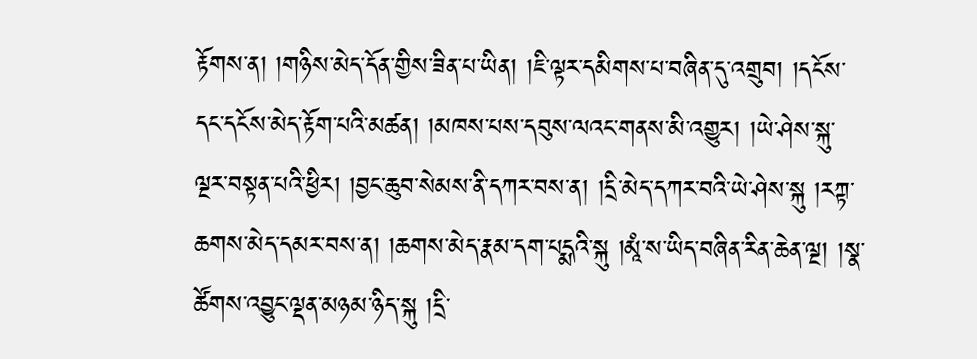རྟོགས་ན། །གཉིས་མེད་དོན་གྱིས་ཟིན་པ་ཡིན། །ཇི་ལྟར་དམིགས་པ་བཞིན་དུ་འགྲུབ། །དངོས་དང་དངོས་མེད་རྟོག་པའི་མཚན། །མཁས་པས་དབུས་ལའང་གནས་མི་འགྱུར། །ཡེ་ཤེས་སྐུ་ལྔར་བསྟན་པའི་ཕྱིར། །བྱང་ཆུབ་སེམས་ནི་དཀར་བས་ན། །དྲི་མེད་དཀར་བའི་ཡེ་ཤེས་སྐུ །རཀྟ་ཆགས་མེད་དམར་བས་ན། །ཆགས་མེད་རྣམ་དག་པདྨའི་སྐུ །མཱཾ་ས་ཡིད་བཞིན་རིན་ཆེན་ལྔ། །སྣ་ཚོགས་འབྱུང་ལྡན་མཉམ་ཉིད་སྐུ །དྲི་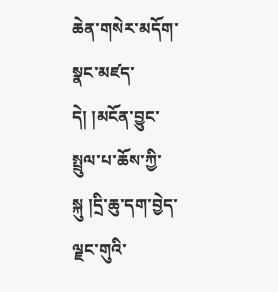ཆེན་གསེར་མདོག་སྣང་མཛད་དེ། །མངོན་བྱུང་སྤྲུལ་པ་ཆོས་ཀྱི་སྐུ །དྲི་ཆུ་དག་བྱེད་ལྗང་གུའི་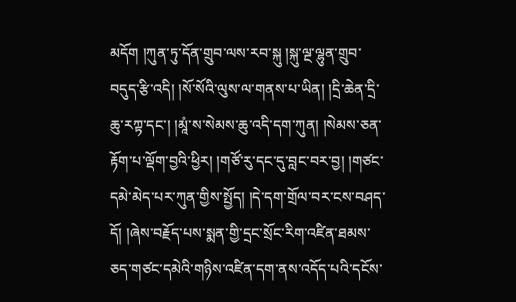མདོག །ཀུན་ཏུ་དོན་གྲུབ་ལས་རབ་སྐུ །སྐུ་ལྔ་ལྷུན་གྲུབ་བདུད་རྩི་འདི། །སོ་སོའི་ལུས་ལ་གནས་པ་ཡིན། །དྲི་ཆེན་དྲི་ཆུ་རཀྟ་དང་། །མཱཾ་ས་སེམས་ཆུ་འདི་དག་ཀུན། །སེམས་ཅན་རྟོག་པ་ལྡོག་བྱའི་ཕྱིར། །གཙོ་རུ་དང་དུ་བླང་བར་བྱ། །གཙང་དམེ་མེད་པར་ཀུན་གྱིས་སྤྱོད། །དེ་དག་གྲོལ་བར་ངས་བཤད་དོ། །ཞེས་བརྗོད་པས་སྨན་གྱི་དྲང་སྲོང་རིག་འཛིན་ཐམས་ཅད་གཙང་དམེའི་གཉིས་འཛིན་དག་ནས་འདོད་པའི་དངོས་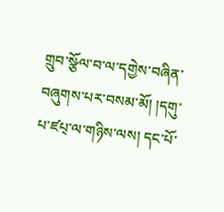གྲུབ་སྩོལ་བ་ལ་དགྱེས་བཞིན་བཞུགས་པར་བསམ་མོ། །དགུ་པ་ཛཔ྄་ལ་གཉིས་ལས། དང་པོ་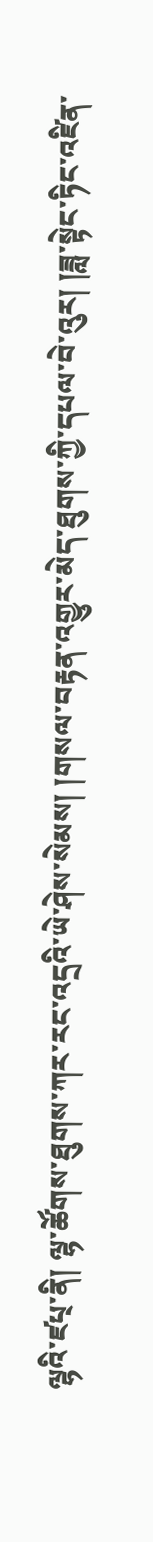ལྷའི་ཛཔ྄་ནི། ལྷ་ཚོགས་ཐུགས་ཀར་རང་འདྲའི་ཡེ་ཤེས་སེམས། །གསལ་བརྟན་འགྱུར་མེད་ཐུགས་ཀྱི་དཔལ་བེ་འུར། །ཟླ་སྟེང་ཏིང་འཛིན་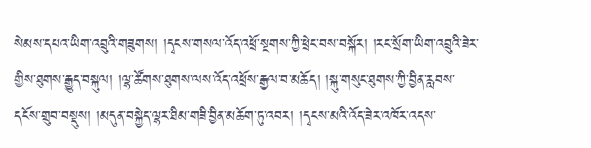སེམས་དཔའ་ཡིག་འབྲུའི་གཟུགས། །དྭངས་གསལ་འོད་འཕྲོ་སྔགས་ཀྱི་ཕྲེང་བས་བསྐོར། །རང་སྲོག་ཡིག་འབྲུའི་ཟེར་གྱིས་ཐུགས་རྒྱུད་བསྐུལ། །ལྷ་ཚོགས་ཐུགས་ལས་འོད་འཕྲོས་རྒྱལ་བ་མཆོད། །སྐུ་གསུང་ཐུགས་ཀྱི་བྱིན་རླབས་དངོས་གྲུབ་བསྡུས། །མདུན་བསྐྱེད་ལྷར་ཐིམ་གཟི་བྱིན་མཆོག་ཏུ་འབར། །དྭངས་མའི་འོད་ཟེར་འཁོར་འདས་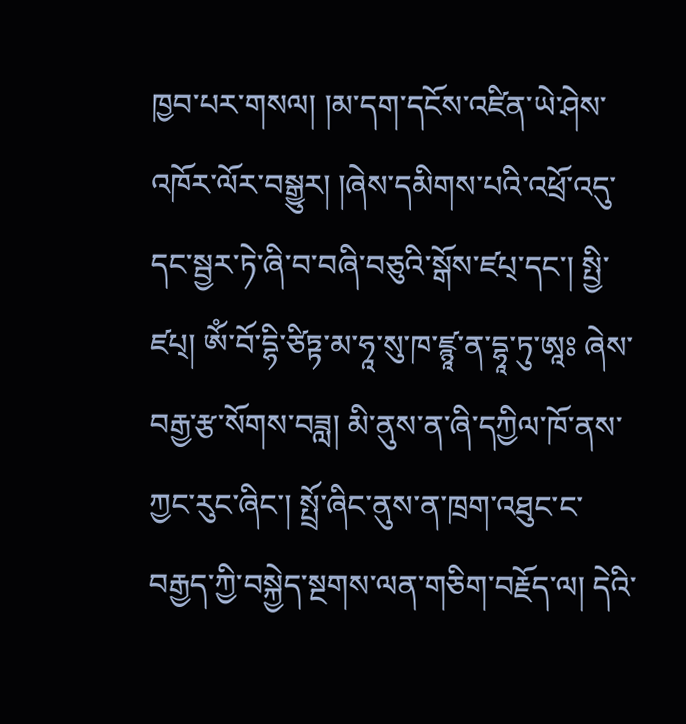ཁྱབ་པར་གསལ། །མ་དག་དངོས་འཛིན་ཡེ་ཤེས་འཁོར་ལོར་བསྒྱུར། །ཞེས་དམིགས་པའི་འཕྲོ་འདུ་དང་སྦྱར་ཏེ་ཞི་བ་བཞི་བཅུའི་སྒོས་ཛཔ྄་དང་། སྤྱི་ཛཔ྄། ཨོཾ་བོ་དྷི་ཙིཏྟ་མ་ཧཱ་སུ་ཁ་ཛྙཱ་ན་དྷཱ་ཏུ་ཨཱཿ ཞེས་བརྒྱ་རྩ་སོགས་བཟླ། མི་ནུས་ན་ཞི་དཀྱིལ་ཁོ་ནས་ཀྱང་རུང་ཞིང་། སྤྲོ་ཞིང་ནུས་ན་ཁྲག་འཐུང་ང་བརྒྱད་ཀྱི་བསྐྱེད་སྔགས་ལན་གཅིག་བརྗོད་ལ། དེའི་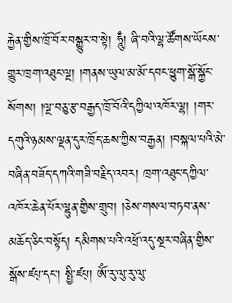རྐྱེན་གྱིས་ཁྲོ་བོར་བསྒྱུར་བ་སྟེ། ཧཱུྃ། ཞི་བའི་ལྷ་ཚོགས་ཡོངས་གྱུར་ཁྲག་འཐུང་ལྔ། །གནས་ཡུལ་མ་མོ་དབང་ཕྱུག་སྒོ་སྐྱོང་སོགས། །ལྔ་བཅུ་རྩ་བརྒྱད་ཁྲོ་བོའི་དཀྱིལ་འཁོར་ལྷ། །གར་དགུའི་ཉམས་ལྡན་དུར་ཁྲོད་ཆས་ཀྱིས་བརྒྱན། །བསྐལ་པའི་མེ་བཞིན་བཟོད་དཀའི་གཟི་བརྗིད་འབར། ཁྲག་འཐུང་དཀྱིལ་འཁོར་ཆེན་པོར་ལྷུན་གྱིས་གྲུབ། །ཅེས་གསལ་བཏབ་ནས་མཆོད་ཅིང་བསྟོད། དམིགས་པའི་འཕྲོ་འདུ་སྔར་བཞིན་གྱིས་སྒོས་ཛཔ྄་དང་། སྤྱི་ཛཔ྄། ཨོཾ་རུ་ལུ་རུ་ལུ་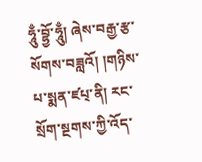ཧཱུྃ་བྷྱོ་ཧཱུྃ། ཞེས་བརྒྱ་རྩ་སོགས་བཟླའོ། །གཉིས་པ་སྨན་ཛཔ྄་ནི། རང་སྲོག་སྔགས་ཀྱི་འོད་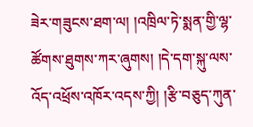ཟེར་གཟུངས་ཐག་ལ། །འཁྲིལ་ཏེ་སྨན་གྱི་ལྷ་ཚོགས་ཐུགས་ཀར་ཞུགས། །དེ་དག་སྐུ་ལས་འོད་འཕྲོས་འཁོར་འདས་ཀྱི། །རྩི་བཅུད་ཀུན་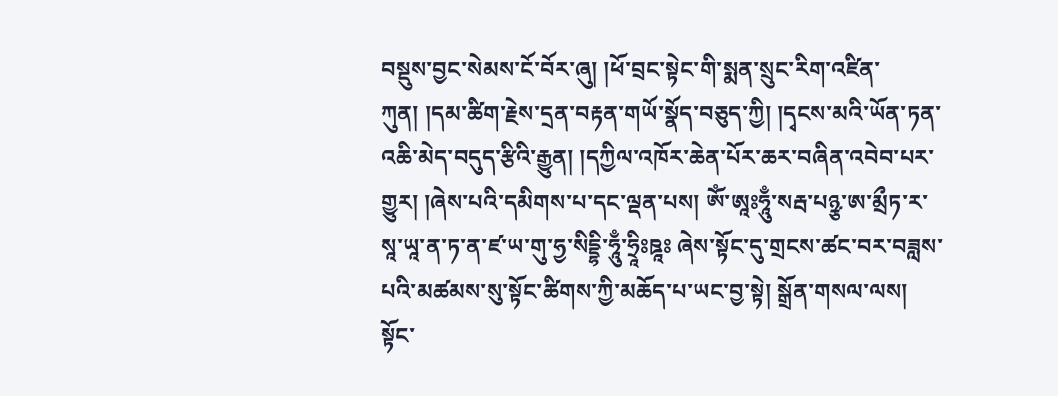བསྡུས་བྱང་སེམས་ངོ་བོར་ཞུ། །ཕོ་བྲང་སྟེང་གི་སྨན་སྲུང་རིག་འཛིན་ཀུན། །དམ་ཚིག་རྗེས་དྲན་བརྟན་གཡོ་སྣོད་བཅུད་ཀྱི། །དྭངས་མའི་ཡོན་ཏན་འཆི་མེད་བདུད་རྩིའི་རྒྱུན། །དཀྱིལ་འཁོར་ཆེན་པོར་ཆར་བཞིན་འབེབ་པར་གྱུར། །ཞེས་པའི་དམིགས་པ་དང་ལྡན་པས། ཨོཾ་ཨཱཿཧཱུྃ་སརྦ་པཉྩ་ཨ་མྲྀཏ་ར་སཱ་ཡཱ་ན་ཏ་ན་ཛ་ཡ་གུ་ཧྱ་སིདྡྷི་ཧཱུྃ་ཧྲཱིཿཋཱཿ ཞེས་སྟོང་དུ་གྲངས་ཚང་བར་བཟླས་པའི་མཚམས་སུ་སྟོང་ཚིགས་ཀྱི་མཆོད་པ་ཡང་བྱ་སྟེ། སྒྲོན་གསལ་ལས། སྟོང་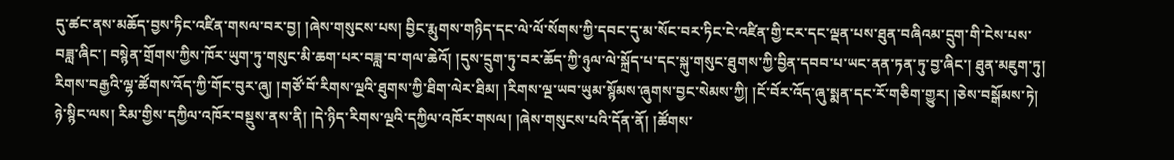དུ་ཚང་ནས་མཆོད་བྱས་ཏིང་འཛིན་གསལ་བར་བྱ། །ཞེས་གསུངས་པས། བྱིང་རྨུགས་གཉིད་དང་ལེ་ལོ་སོགས་ཀྱི་དབང་དུ་མ་སོང་བར་ཏིང་ངེ་འཛིན་གྱི་ངར་དང་ལྡན་པས་ཐུན་བཞིའམ་དྲུག་གི་ངེས་པས་བཟླ་ཞིང་། བསྙེན་གྲོགས་ཀྱིས་ཁོར་ཡུག་ཏུ་གསུང་མི་ཆག་པར་བཟླ་བ་གལ་ཆེའོ། །དུས་དྲུག་ཏུ་བར་ཆོད་ཀྱི་ཉུལ་ལེ་སྐྲོད་པ་དང་སྐུ་གསུང་ཐུགས་ཀྱི་བྱིན་དབབ་པ་ཡང་ནན་ཏན་ཏུ་བྱ་ཞིང་། ཐུན་མཇུག་ཏུ། རིགས་བརྒྱའི་ལྷ་ཚོགས་འོད་ཀྱི་གོང་བུར་ཞུ། །གཙོ་བོ་རིགས་ལྔའི་ཐུགས་ཀྱི་ཐིག་ལེར་ཐིམ། །རིགས་ལྔ་ཡབ་ཡུམ་སྙོམས་ཞུགས་བྱང་སེམས་ཀྱི། །ངོ་བོར་འོད་ཞུ་སྨན་དང་རོ་གཅིག་གྱུར། །ཅེས་བསྒོམས་ཏེ། ཉེ་སྙིང་ལས། རིམ་གྱིས་དཀྱིལ་འཁོར་བསྡུས་ནས་ནི། །དེ་ཉིད་རིགས་ལྔའི་དཀྱིལ་འཁོར་གསལ། །ཞེས་གསུངས་པའི་དོན་ནོ། །ཚོགས་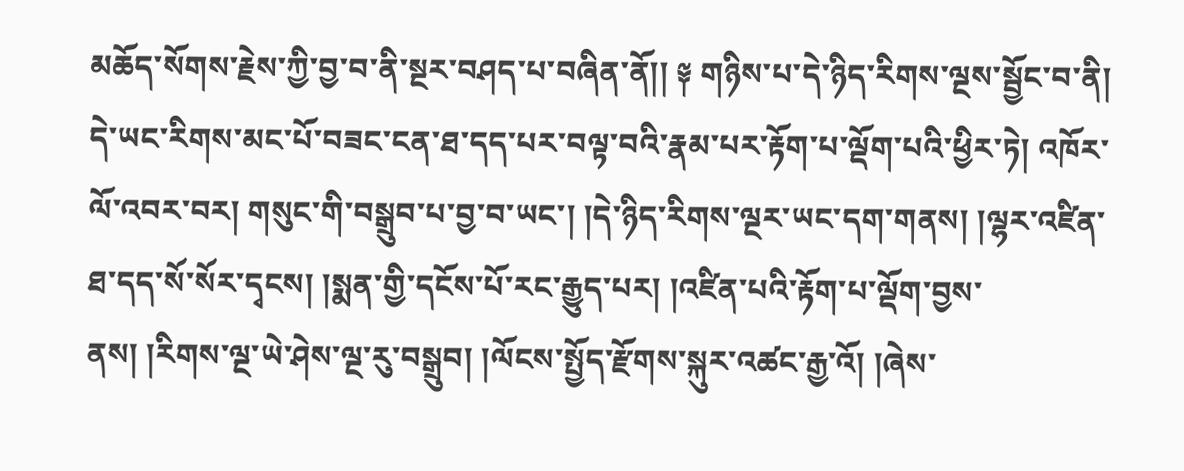མཆོད་སོགས་རྗེས་ཀྱི་བྱ་བ་ནི་སྔར་བཤད་པ་བཞིན་ནོ།། ༈ གཉིས་པ་དེ་ཉིད་རིགས་ལྔས་སྦྱོང་བ་ནི། དེ་ཡང་རིགས་མང་པོ་བཟང་ངན་ཐ་དད་པར་བལྟ་བའི་རྣམ་པར་རྟོག་པ་ལྡོག་པའི་ཕྱིར་ཏེ། འཁོར་ལོ་འབར་བར། གསུང་གི་བསྒྲུབ་པ་བྱ་བ་ཡང་། །དེ་ཉིད་རིགས་ལྔར་ཡང་དག་གནས། །ལྷར་འཛིན་ཐ་དད་སོ་སོར་དྭངས། །སྨན་གྱི་དངོས་པོ་རང་རྒྱུད་པར། །འཛིན་པའི་རྟོག་པ་ལྡོག་བྱས་ནས། །རིགས་ལྔ་ཡེ་ཤེས་ལྔ་རུ་བསྒྲུབ། །ལོངས་སྤྱོད་རྫོགས་སྐུར་འཚང་རྒྱ་འོ། །ཞེས་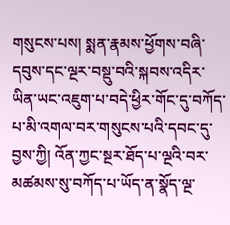གསུངས་པས། སྨན་རྣམས་ཕྱོགས་བཞི་དབུས་དང་ལྔར་བསྡུ་བའི་སྐབས་འདིར་ཡིན་ཡང་འཇུག་པ་བདེ་ཕྱིར་གོང་དུ་བཀོད་པ་མི་འགལ་བར་གསུངས་པའི་དབང་དུ་བྱས་ཀྱི། འོན་ཀྱང་སྔར་ཐོད་པ་ལྔའི་བར་མཚམས་སུ་བཀོད་པ་ཡོད་ན་སྣོད་ལྔ་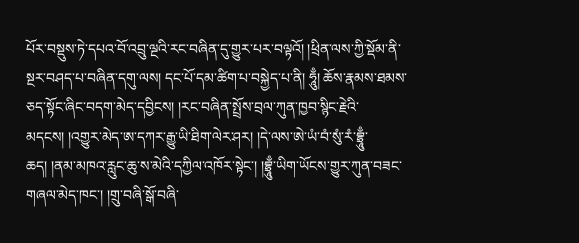པོར་བསྡུས་ཏེ་དཔའ་བོ་འབྲུ་ལྔའི་རང་བཞིན་དུ་གྱུར་པར་བལྟའོ། །ཕྲིན་ལས་ཀྱི་སྡོམ་ནི་སྔར་བཤད་པ་བཞིན་དགུ་ལས། དང་པོ་དམ་ཚིག་པ་བསྐྱེད་པ་ནི། ཧཱུྃ། ཆོས་རྣམས་ཐམས་ཅད་སྟོང་ཞིང་བདག་མེད་དབྱིངས། །རང་བཞིན་སྤྲོས་བྲལ་ཀུན་ཁྱབ་སྙིང་རྗེའི་མདངས། །འགྱུར་མེད་ཨ་དཀར་རྒྱུ་ཡི་ཐིག་ལེར་ཤར། །དེ་ལས་ཨེ་ཡཾ་བཾ་སུཾ་རཾ་བྷྲཱུྃ་ཆད། །ནམ་མཁའ་རླུང་ཆུ་ས་མེའི་དཀྱིལ་འཁོར་སྟེང་། །བྷྲཱུྃ་ཡིག་ཡོངས་གྱུར་ཀུན་བཟང་གཞལ་མེད་ཁང་། །གྲུ་བཞི་སྒོ་བཞི་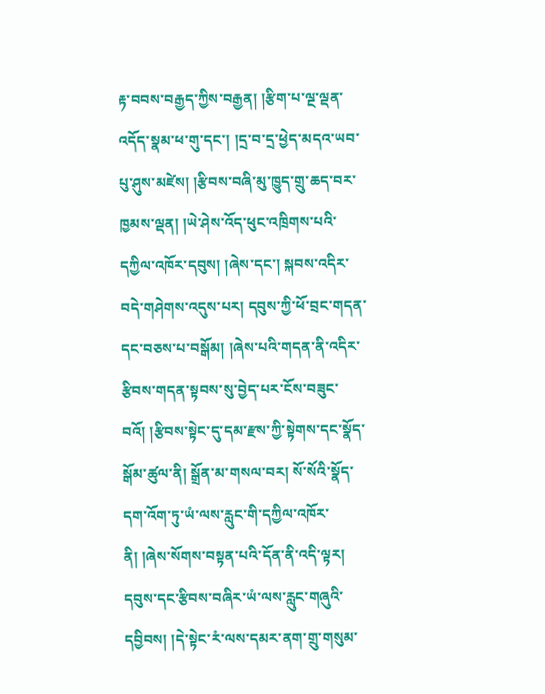རྟ་བབས་བརྒྱད་ཀྱིས་བརྒྱན། །རྩིག་པ་ལྔ་ལྡན་འདོད་སྣམ་ཕ་གུ་དང་། །དྲ་བ་དྲ་ཕྱེད་མདའ་ཡབ་པུ་ཤུས་མཛེས། །རྩིབས་བཞི་མུ་ཁྱུད་གྲུ་ཆད་བར་ཁྱམས་ལྡན། །ཡེ་ཤེས་འོད་ཕུང་འཁྲིགས་པའི་དཀྱིལ་འཁོར་དབུས། །ཞེས་དང་། སྐབས་འདིར་བདེ་གཤེགས་འདུས་པར། དབུས་ཀྱི་ཕོ་བྲང་གདན་དང་བཅས་པ་བསྒོམ། །ཞེས་པའི་གདན་ནི་འདིར་རྩིབས་གདན་སྟབས་སུ་བྱེད་པར་ངོས་བཟུང་བའོ། །རྩིབས་སྟེང་དུ་དམ་རྫས་ཀྱི་སྟེགས་དང་སྣོད་སྒོམ་ཚུལ་ནི། སྒྲོན་མ་གསལ་བར། སོ་སོའི་སྣོད་དག་འོག་ཏུ་ཡཾ་ལས་རླུང་གི་དཀྱིལ་འཁོར་ནི། །ཞེས་སོགས་བསྟན་པའི་དོན་ནི་འདི་ལྟར། དབུས་དང་རྩིབས་བཞིར་ཡཾ་ལས་རླུང་གཞུའི་དབྱིབས། །དེ་སྟེང་རཾ་ལས་དམར་ནག་གྲུ་གསུམ་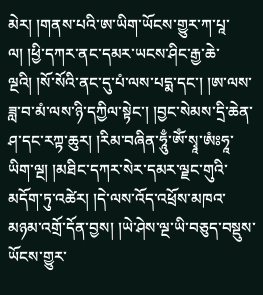མེར། །གནས་པའི་ཨ་ཡིག་ཡོངས་གྱུར་ཀ་པཱ་ལ། །ཕྱི་དཀར་ནང་དམར་ཡངས་ཤིང་རྒྱ་ཆེ་ལྔའི། །སོ་སོའི་ནང་དུ་པཾ་ལས་པདྨ་དང་། །ཨ་ལས་ཟླ་བ་མཾ་ལས་ཉི་དཀྱིལ་སྟེང་། །བྱང་སེམས་དྲི་ཆེན་ཤ་དང་རཀྟ་ཆུར། །རིམ་བཞིན་ཧཱུྃ་ཨོཾ་སྭཱ་ཨཾཿཧཱ་ཡིག་ལྔ། །མཐིང་དཀར་སེར་དམར་ལྗང་གུའི་མདོག་ཏུ་འཚེར། །དེ་ལས་འོད་འཕྲོས་མཁའ་མཉམ་འགྲོ་དོན་བྱས། །ཡེ་ཤེས་ལྔ་ཡི་བཅུད་བསྡུས་ཡོངས་གྱུར་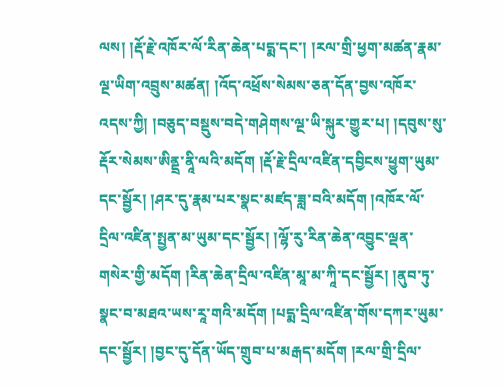ལས། །རྡོ་རྗེ་འཁོར་ལོ་རིན་ཆེན་པདྨ་དང་། །རལ་གྲི་ཕྱག་མཚན་རྣམ་ལྔ་ཡིག་འབྲུས་མཚན། །འོད་འཕྲོས་སེམས་ཅན་དོན་བྱས་འཁོར་འདས་ཀྱི། །བཅུད་བསྡུས་བདེ་གཤེགས་ལྔ་ཡི་སྐུར་གྱུར་པ། །དབུས་སུ་རྡོར་སེམས་ཨིནྡྲ་ནཱི་ལའི་མདོག །རྡོ་རྗེ་དྲིལ་འཛིན་དབྱིངས་ཕྱུག་ཡུམ་དང་སྦྱོར། །ཤར་དུ་རྣམ་པར་སྣང་མཛད་ཟླ་བའི་མདོག །འཁོར་ལོ་དྲིལ་འཛིན་སྤྱན་མ་ཡུམ་དང་སྦྱོར། །ལྷོ་རུ་རིན་ཆེན་འབྱུང་ལྡན་གསེར་གྱི་མདོག །རིན་ཆེན་དྲིལ་འཛིན་མཱ་མ་ཀཱི་དང་སྦྱོར། །ནུབ་ཏུ་སྣང་བ་མཐའ་ཡས་རཱ་གའི་མདོག །པདྨ་དྲིལ་འཛིན་གོས་དཀར་ཡུམ་དང་སྦྱོར། །བྱང་དུ་དོན་ཡོད་གྲུབ་པ་མརྒད་མདོག །རལ་གྲི་དྲིལ་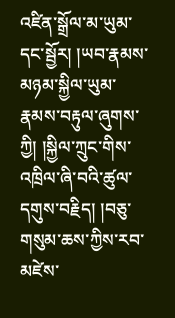འཛིན་སྒྲོལ་མ་ཡུམ་དང་སྦྱོར། །ཡབ་རྣམས་མཉམ་སྐྱིལ་ཡུམ་རྣམས་བརྟུལ་ཞུགས་ཀྱི། །སྐྱིལ་ཀྲུང་གིས་འཁྲིལ་ཞི་བའི་ཚུལ་དགུས་བརྗིད། །བཅུ་གསུམ་ཆས་ཀྱིས་རབ་མཛེས་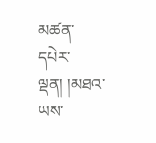མཚན་དཔེར་ལྡན། །མཐའ་ཡས་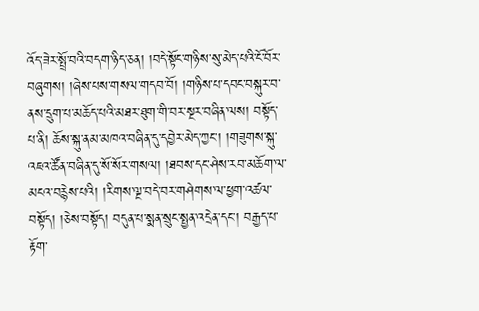འོད་ཟེར་སྤྲོ་བའི་བདག་ཉིད་ཅན། །བདེ་སྟོང་གཉིས་སུ་མེད་པའི་ངོ་བོར་བཞུགས། །ཞེས་པས་གསལ་གདབ་བོ། །གཉིས་པ་དབང་བསྐུར་བ་ནས་དྲུག་པ་མཆོད་པའི་མཐར་ཐུག་གི་བར་སྔར་བཞིན་ལས། བསྟོད་པ་ནི། ཆོས་སྐུ་ནམ་མཁའ་བཞིན་དུ་དབྱེར་མེད་ཀྱང་། །གཟུགས་སྐུ་འཇའ་ཚོན་བཞིན་དུ་སོ་སོར་གསལ། །ཐབས་དང་ཤེས་རབ་མཆོག་ལ་མངའ་བརྙེས་པའི། །རིགས་ལྔ་བདེ་བར་གཤེགས་ལ་ཕྱག་འཚལ་བསྟོད། །ཅེས་བསྟོད། བདུན་པ་སྨན་སྲུང་སྤྱན་འདྲེན་དང་། བརྒྱད་པ་རྟོག་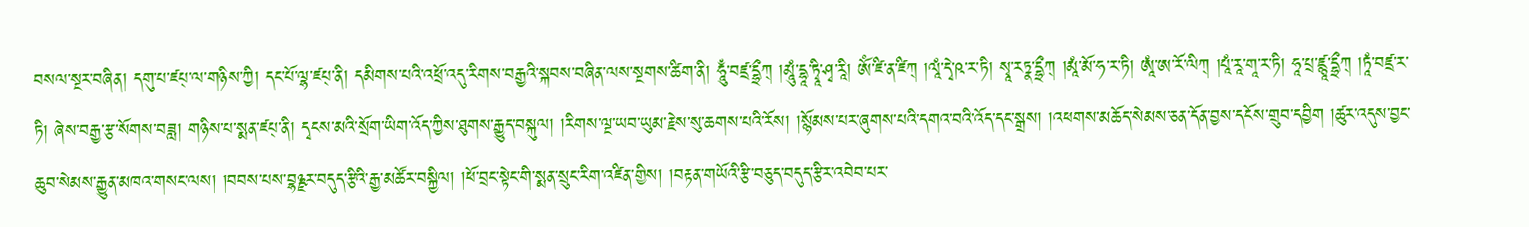བསལ་སྔར་བཞིན། དགུ་པ་ཛཔ྄་ལ་གཉིས་ཀྱི། དང་པོ་ལྷ་ཛཔ྄་ནི། དམིགས་པའི་འཕྲོ་འདུ་རིགས་བརྒྱའི་སྐབས་བཞིན་ལས་སྔགས་ཚིག་ནི། ཧཱུྃ་བཛྲ་དྷྲྀཀ྄ །མཱུཾ་དྷཱ་ཏྭཱི་ཤྭ་རཱི། ཨོཾ་ཛི་ན་ཛིཀ྄ །ལཱཾ་དྭེ་ཥ་ར་ཏི། སྭཱ་རཏྣ་དྷྲྀཀ྄ །མཱཾ་མོ་ཧ་ར་ཏི། ཨཱཾ་ཨ་རོ་ལིཀ྄ །པཱཾ་རཱ་གཱ་ར་ཏི། ཧཱ་པྲ་ཛྙཱ་དྷྲྀཀ྄ །ཏཱཾ་བཛྲ་ར་ཏི། ཞེས་བརྒྱ་རྩ་སོགས་བཟླ། གཉིས་པ་སྨན་ཛཔ྄་ནི། དྭངས་མའི་སྲོག་ཡིག་འོད་ཀྱིས་ཐུགས་རྒྱུད་བསྐུལ། །རིགས་ལྔ་ཡབ་ཡུམ་རྗེས་སུ་ཆགས་པའི་རོས། །སྙོམས་པར་ཞུགས་པའི་དགའ་བའི་འོད་དང་སྒྲས། །འཕགས་མཆོད་སེམས་ཅན་དོན་བྱས་དངོས་གྲུབ་དབྱིག །ཚུར་འདུས་བྱང་ཆུབ་སེམས་རྒྱུན་མཁའ་གསང་ལས། །བབས་པས་བྷཉྫར་བདུད་རྩིའི་རྒྱ་མཚོར་བསྐྱིལ། །ཕོ་བྲང་སྟེང་གི་སྨན་སྲུང་རིག་འཛིན་གྱིས། །བརྟན་གཡོའི་རྩི་བཅུད་བདུད་རྩིར་འབེབ་པར་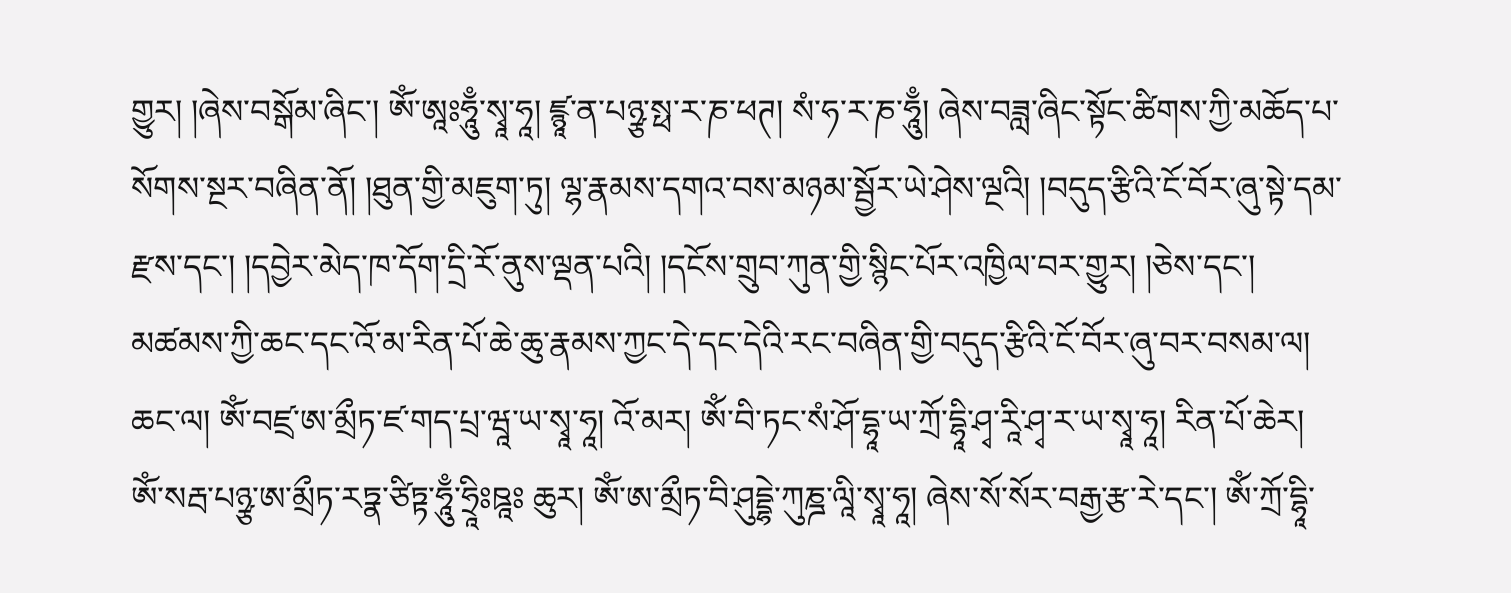གྱུར། །ཞེས་བསྒོམ་ཞིང་། ཨོཾ་ཨཱཿཧཱུྃ་སྭཱ་ཧཱ། ཛྙཱ་ན་པཉྩ་སྥ་ར་ཎ་ཕཊ། སཾ་ཧ་ར་ཎ་ཧཱུྃ། ཞེས་བཟླ་ཞིང་སྟོང་ཚིགས་ཀྱི་མཆོད་པ་སོགས་སྔར་བཞིན་ནོ། །ཐུན་གྱི་མཇུག་ཏུ། ལྷ་རྣམས་དགའ་བས་མཉམ་སྦྱོར་ཡེ་ཤེས་ལྔའི། །བདུད་རྩིའི་ངོ་བོར་ཞུ་སྟེ་དམ་རྫས་དང་། །དབྱེར་མེད་ཁ་དོག་དྲི་རོ་ནུས་ལྡན་པའི། །དངོས་གྲུབ་ཀུན་གྱི་སྙིང་པོར་འཁྱིལ་བར་གྱུར། །ཅེས་དང་། མཚམས་ཀྱི་ཆང་དང་འོ་མ་རིན་པོ་ཆེ་ཆུ་རྣམས་ཀྱང་དེ་དང་དེའི་རང་བཞིན་གྱི་བདུད་རྩིའི་ངོ་བོར་ཞུ་བར་བསམ་ལ། ཆང་ལ། ཨོཾ་བཛྲ་ཨ་མྲྀཏ་ཛ་གད་པྲ་ཝཱ་ཡ་སྭཱ་ཧཱ། འོ་མར། ཨོཾ་བི་ཏང་སཾ་ཤོ་དྷཱ་ཡ་ཀྲོ་དྷཱི་ཤྭ་རཱི་ཤྭ་ར་ཡ་སྭཱ་ཧཱ། རིན་པོ་ཆེར། ཨོཾ་སརྦ་པཉྩ་ཨ་མྲྀཏ་རཏྣ་ཙིཏྟ་ཧཱུྃ་ཧྲཱིཿཋཱཿ ཆུར། ཨོཾ་ཨ་མྲྀཏ་བི་ཤུདྡྷེ་ཀུཎྜ་ལཱི་སྭཱ་ཧཱ། ཞེས་སོ་སོར་བརྒྱ་རྩ་རེ་དང་། ཨོཾ་ཀྲོ་དྷཱི་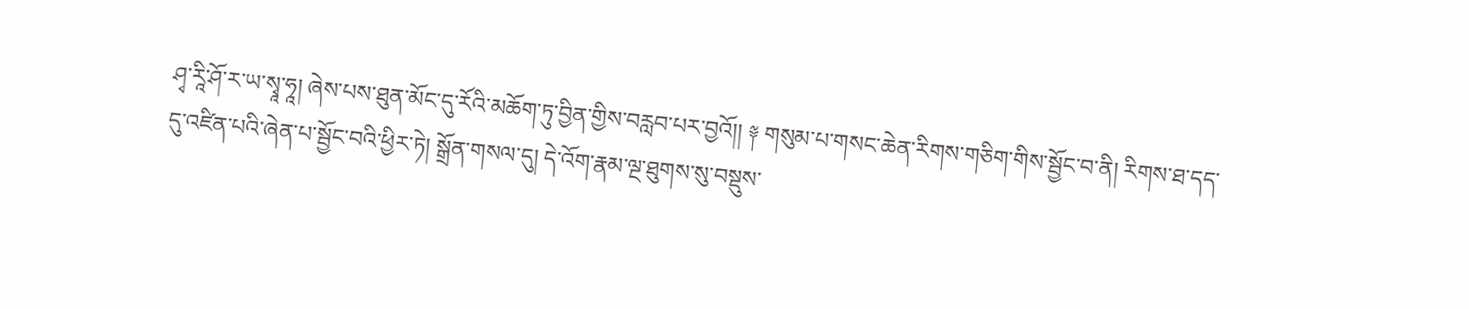ཤྭ་རཱི་ཤོ་ར་ཡ་སྭཱ་ཧཱ། ཞེས་པས་ཐུན་མོང་དུ་རོའི་མཆོག་ཏུ་བྱིན་གྱིས་བརླབ་པར་བྱའོ།། ༈ གསུམ་པ་གསང་ཆེན་རིགས་གཅིག་གིས་སྦྱོང་བ་ནི། རིགས་ཐ་དད་དུ་འཛིན་པའི་ཞེན་པ་སྦྱོང་བའི་ཕྱིར་ཏེ། སྒྲོན་གསལ་དུ། དེ་འོག་རྣམ་ལྔ་ཐུགས་སུ་བསྡུས་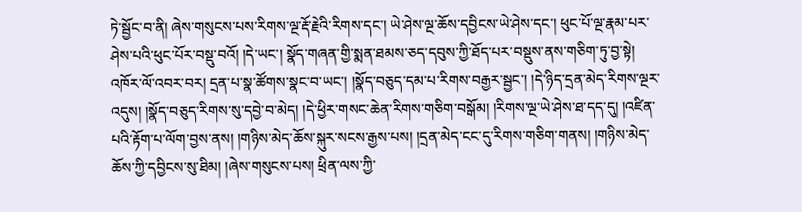ཏེ་སྦྱོང་བ་ནི། ཞེས་གསུངས་པས་རིགས་ལྔ་རྡོ་རྗེའི་རིགས་དང་། ཡེ་ཤེས་ལྔ་ཆོས་དབྱིངས་ཡེ་ཤེས་དང་། ཕུང་པོ་ལྔ་རྣམ་པར་ཤེས་པའི་ཕུང་པོར་བསྡུ་བའོ། །དེ་ཡང་། སྣོད་གཞན་གྱི་སྨན་ཐམས་ཅད་དབུས་ཀྱི་ཐོད་པར་བསྡུས་ནས་གཅིག་ཏུ་བྱ་སྟེ། འཁོར་ལོ་འབར་བར། དྲན་པ་སྣ་ཚོགས་སྣང་བ་ཡང་། །སྣོད་བཅུད་དམ་པ་རིགས་བརྒྱར་སྦྱང་། །དེ་ཉིད་དྲན་མེད་རིགས་ལྔར་འདུས། །སྣོད་བཅུད་རིགས་སུ་དབྱེ་བ་མེད། །དེ་ཕྱིར་གསང་ཆེན་རིགས་གཅིག་བསྒོམ། །རིགས་ལྔ་ཡེ་ཤེས་ཐ་དད་དུ། །འཛིན་པའི་རྟོག་པ་ལོག་བྱས་ནས། །གཉིས་མེད་ཆོས་སྐུར་སངས་རྒྱས་པས། །དྲན་མེད་ངང་དུ་རིགས་གཅིག་གནས། །གཉིས་མེད་ཆོས་ཀྱི་དབྱིངས་སུ་ཐིམ། །ཞེས་གསུངས་པས། ཕྲིན་ལས་ཀྱི་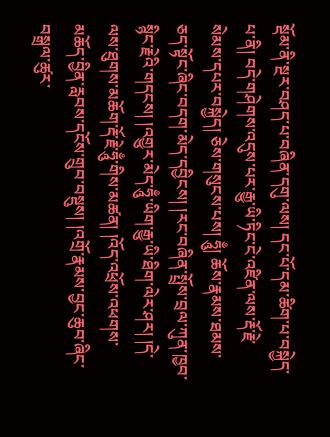སྡོམ་ནི་སྔར་བཤད་པ་བཞིན་དགུ་ལས། དང་པོ་དམ་ཚིག་པ་བསྐྱེད་པ་ནི། བདེ་གཤེགས་འདུས་པར་རྒྱུ་ཡི་ཏིང་ངེ་འཛིན་ལས་རྡོ་རྗེ་སེམས་དཔར་བསྐྱེད། ཅེས་གསུངས་པས། ཧཱུྃ། ཆོས་རྣམས་ཐམས་ཅད་སྟོང་ཞིང་བདག་མེད་དབྱིངས། །རང་བཞིན་སྤྲོས་བྲལ་ཀུན་ཁྱབ་སྙིང་རྗེའི་གདངས། །འགྱུར་མེད་ཧཱུྃ་ཡིག་རྒྱུ་ཡི་ཐིག་ལེར་ཤར། །དེ་ལས་ཐུགས་མཆོག་རྡོ་རྗེ་ཧཱུྃ་གིས་མཚན། །འོད་འཕྲོས་འཕགས་མཆོད་བྱིན་རླབས་དངོས་གྲུབ་བསྡུས། །འགྲོ་རྣམས་བྱང་ཆུབ་ཞིང་བསྒྲལ་ཚུར་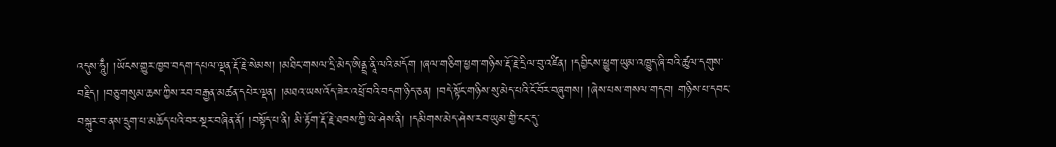འདུས་ཧཱུྃ། །ཡོངས་གྱུར་ཁྱབ་བདག་དཔལ་ལྡན་རྡོ་རྗེ་སེམས། །མཐིང་གསལ་དྲི་མེད་ཨིནྡྲ་ནཱི་ལའི་མདོག །ཞལ་གཅིག་ཕྱག་གཉིས་རྡོ་རྗེ་དྲིལ་བུ་འཛིན། །དབྱིངས་ཕྱུག་ཡུམ་འཁྱུད་ཞི་བའི་ཚུལ་དགུས་བརྗིད། །བཅུ་གསུམ་ཆས་ཀྱིས་རབ་བརྒྱན་མཚན་དཔེར་ལྡན། །མཐའ་ཡས་འོད་ཟེར་འཕྲོ་བའི་བདག་ཉིད་ཅན། །བདེ་སྟོང་གཉིས་སུ་མེད་པའི་ངོ་བོར་བཞུགས། །ཞེས་པས་གསལ་གདབ། གཉིས་པ་དབང་བསྐུར་བ་ནས་དྲུག་པ་མཆོད་པའི་བར་སྔར་བཞིན་ནོ། །བསྟོད་པ་ནི། མི་རྟོག་རྡོ་རྗེ་ཐབས་ཀྱི་ཡེ་ཤེས་ནི། །དམིགས་མེད་ཤེས་རབ་ཡུམ་གྱི་ངང་དུ་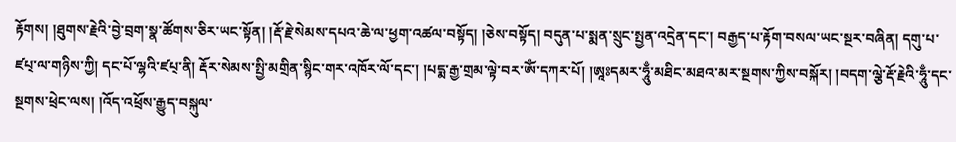རྟོགས། །ཐུགས་རྗེའི་བྱེ་བྲག་སྣ་ཚོགས་ཅིར་ཡང་སྟོན། །རྡོ་རྗེ་སེམས་དཔའ་ཆེ་ལ་ཕྱག་འཚལ་བསྟོད། །ཅེས་བསྟོད། བདུན་པ་སྨན་སྲུང་སྤྱན་འདྲེན་དང་། བརྒྱད་པ་རྟོག་བསལ་ཡང་སྔར་བཞིན། དགུ་པ་ཛཔ྄་ལ་གཉིས་ཀྱི། དང་པོ་ལྷའི་ཛཔ྄་ནི། རྡོར་སེམས་སྤྱི་མགྲིན་སྙིང་གར་འཁོར་ལོ་དང་། །པདྨ་རྒྱ་གྲམ་ལྟེ་བར་ཨོཾ་དཀར་པོ། །ཨཱཿདམར་ཧཱུྃ་མཐིང་མཐའ་མར་སྔགས་ཀྱིས་བསྐོར། །བདག་ལྕེ་རྡོ་རྗེའི་ཧཱུྃ་དང་སྔགས་ཕྲེང་ལས། །འོད་འཕྲོས་རྒྱུད་བསྐུལ་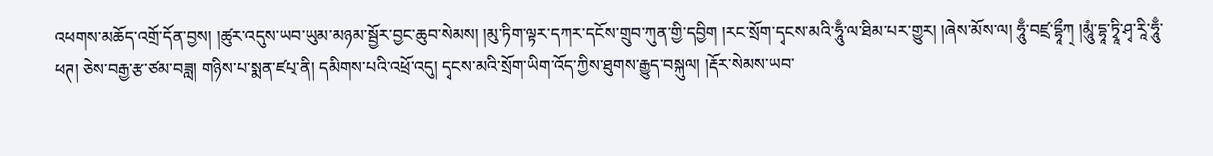འཕགས་མཆོད་འགྲོ་དོན་བྱས། །ཚུར་འདུས་ཡབ་ཡུམ་མཉམ་སྦྱོར་བྱང་ཆུབ་སེམས། །མུ་ཏིག་ལྟར་དཀར་དངོས་གྲུབ་ཀུན་གྱི་དབྱིག །རང་སྲོག་དྭངས་མའི་ཧཱུྃ་ལ་ཐིམ་པར་གྱུར། །ཞེས་མོས་ལ། ཧཱུྃ་བཛྲ་དྷཱྀཀ྄ །མཱུཾ་དྷཱ་ཏྭཱི་ཤྭ་རཱི་ཧཱུྃ་ཕཊ། ཅེས་བརྒྱ་རྩ་ཙམ་བཟླ། གཉིས་པ་སྨན་ཛཔ྄་ནི། དམིགས་པའི་འཕྲོ་འདུ། དྭངས་མའི་སྲོག་ཡིག་འོད་ཀྱིས་ཐུགས་རྒྱུད་བསྐུལ། །རྡོར་སེམས་ཡབ་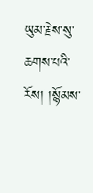ཡུམ་རྗེས་སུ་ཆགས་པའི་རོས། །སྙོམས་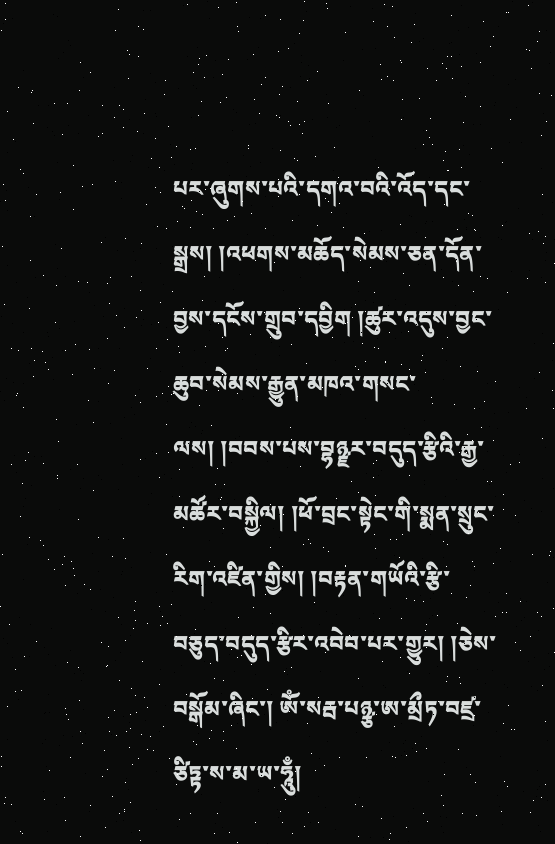པར་ཞུགས་པའི་དགའ་བའི་འོད་དང་སྒྲས། །འཕགས་མཆོད་སེམས་ཅན་དོན་བྱས་དངོས་གྲུབ་དབྱིག །ཚུར་འདུས་བྱང་ཆུབ་སེམས་རྒྱུན་མཁའ་གསང་ལས། །བབས་པས་བྷཉྫར་བདུད་རྩིའི་རྒྱ་མཚོར་བསྐྱིལ། །ཕོ་བྲང་སྟེང་གི་སྨན་སྲུང་རིག་འཛིན་གྱིས། །བརྟན་གཡོའི་རྩི་བཅུད་བདུད་རྩིར་འབེབ་པར་གྱུར། །ཅེས་བསྒོམ་ཞིང་། ཨོཾ་སརྦ་པཉྩ་ཨ་མྲྀཏ་བཛྲ་ཙིཏྟ་ས་མ་ཡ་ཧཱུྃ།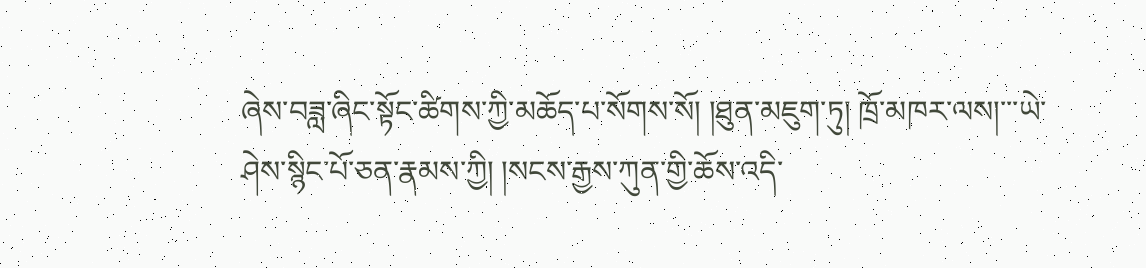ཞེས་བཟླ་ཞིང་སྟོང་ཚིགས་ཀྱི་མཆོད་པ་སོགས་སོ། །ཐུན་མཇུག་ཏུ། ཁྲོ་མཁར་ལས།་་་ཡེ་ཤེས་སྙིང་པོ་ཅན་རྣམས་ཀྱི། །སངས་རྒྱས་ཀུན་གྱི་ཆོས་འདི་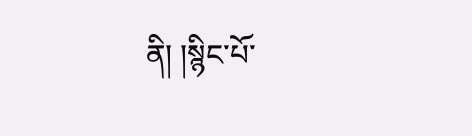ནི། །སྙིང་པོ་